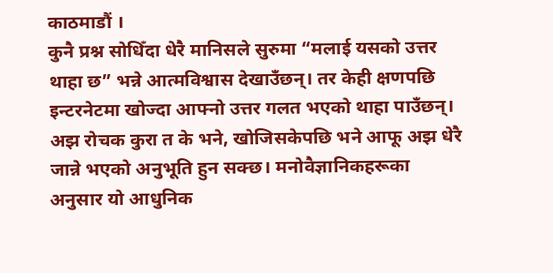काठमाडौं ।
कुनै प्रश्न सोधिँदा धेरै मानिसले सुरुमा “मलाई यसको उत्तर थाहा छ” भन्ने आत्मविश्वास देखाउँछन्। तर केही क्षणपछि इन्टरनेटमा खोज्दा आफ्नो उत्तर गलत भएको थाहा पाउँछन्। अझ रोचक कुरा त के भने, खोजिसकेपछि भने आफू अझ धेरै जान्ने भएको अनुभूति हुन सक्छ। मनोवैज्ञानिकहरूका अनुसार यो आधुनिक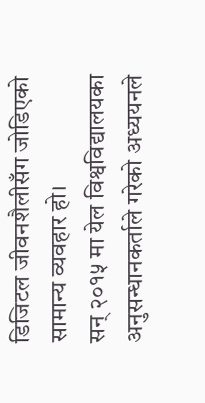डिजिटल जीवनशैलीसँग जोडिएको सामान्य व्यवहार हो।
सन् २०१५ मा येल विश्वविद्यालयका अनुसन्धानकर्ताले गरेको अध्ययनले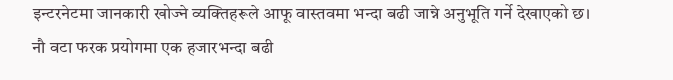इन्टरनेटमा जानकारी खोज्ने व्यक्तिहरूले आफू वास्तवमा भन्दा बढी जान्ने अनुभूति गर्ने देखाएको छ। नौ वटा फरक प्रयोगमा एक हजारभन्दा बढी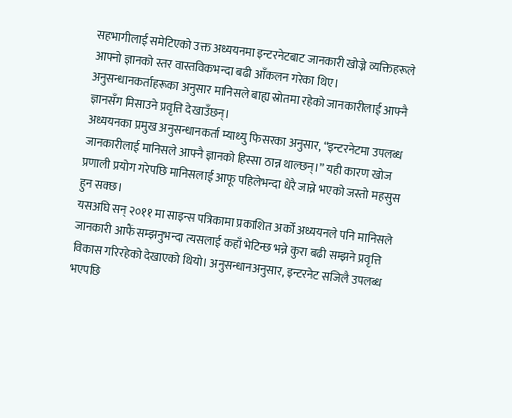सहभागीलाई समेटिएको उक्त अध्ययनमा इन्टरनेटबाट जानकारी खोज्ने व्यक्तिहरूले आफ्नो ज्ञानको स्तर वास्तविकभन्दा बढी आँकलन गरेका थिए। अनुसन्धानकर्ताहरूका अनुसार मानिसले बाह्य स्रोतमा रहेको जानकारीलाई आफ्नै ज्ञानसँग मिसाउने प्रवृत्ति देखाउँछन्।
अध्ययनका प्रमुख अनुसन्धानकर्ता म्याथ्यु फिसरका अनुसार, “इन्टरनेटमा उपलब्ध जानकारीलाई मानिसले आफ्नै ज्ञानको हिस्सा ठान्न थाल्छन्।” यही कारण खोज प्रणाली प्रयोग गरेपछि मानिसलाई आफू पहिलेभन्दा धेरै जान्ने भएको जस्तो महसुस हुन सक्छ।
यसअघि सन् २०११ मा साइन्स पत्रिकामा प्रकाशित अर्को अध्ययनले पनि मानिसले जानकारी आफैं सम्झनुभन्दा त्यसलाई कहाँ भेटिन्छ भन्ने कुरा बढी सम्झने प्रवृत्ति विकास गरिरहेको देखाएको थियो। अनुसन्धानअनुसार, इन्टरनेट सजिलै उपलब्ध भएपछि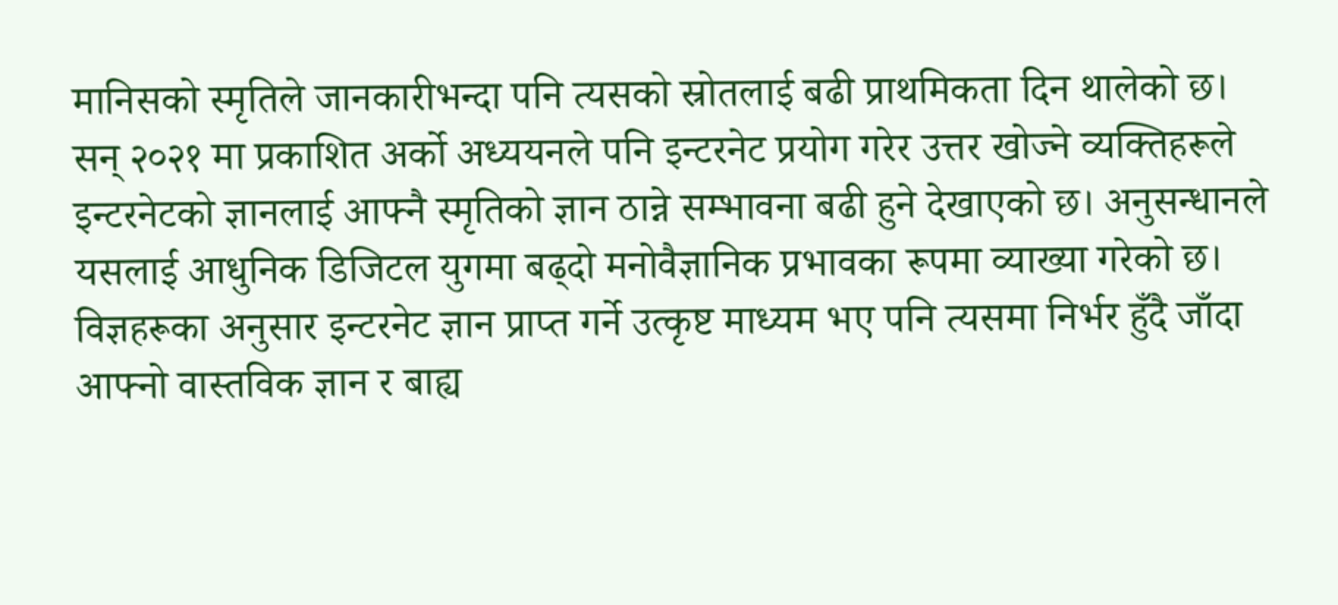मानिसको स्मृतिले जानकारीभन्दा पनि त्यसको स्रोतलाई बढी प्राथमिकता दिन थालेको छ।
सन् २०२१ मा प्रकाशित अर्को अध्ययनले पनि इन्टरनेट प्रयोग गरेर उत्तर खोज्ने व्यक्तिहरूले इन्टरनेटको ज्ञानलाई आफ्नै स्मृतिको ज्ञान ठान्ने सम्भावना बढी हुने देखाएको छ। अनुसन्धानले यसलाई आधुनिक डिजिटल युगमा बढ्दो मनोवैज्ञानिक प्रभावका रूपमा व्याख्या गरेको छ। विज्ञहरूका अनुसार इन्टरनेट ज्ञान प्राप्त गर्ने उत्कृष्ट माध्यम भए पनि त्यसमा निर्भर हुँदै जाँदा आफ्नो वास्तविक ज्ञान र बाह्य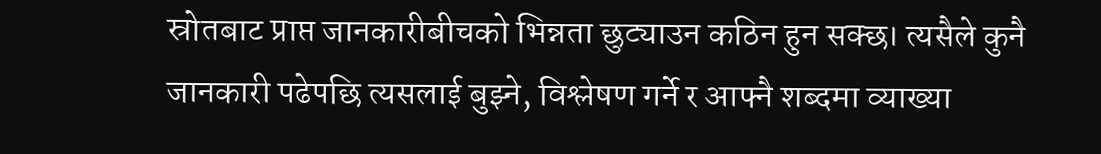स्रोतबाट प्राप्त जानकारीबीचको भिन्नता छुट्याउन कठिन हुन सक्छ। त्यसैले कुनै जानकारी पढेपछि त्यसलाई बुझ्ने, विश्लेषण गर्ने र आफ्नै शब्दमा व्याख्या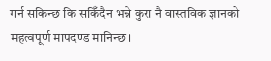गर्न सकिन्छ कि सकिँदैन भन्ने कुरा नै वास्तविक ज्ञानको महत्वपूर्ण मापदण्ड मानिन्छ।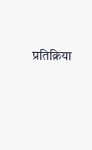प्रतिक्रिया